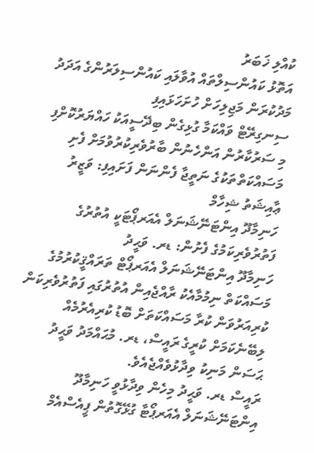ކުއްލި ޚަބަރު
އަތޮޅު ކައުންސިލްތައް އުވާލައި ކައުންސިލަރުންގެ އަދަދު މަދުކުރަން މަޖިލިހަށް ހުށަހަޅައިފި
ސިނގިރޭޓް ވައްކަމާ ގުޅިގެން ބިދޭސީއަކު ހައްޔަރުކޮށްފި
މި ސަރުކާރުން އަންހެނުން ބާރުވެރިކުރުވުމަށް ފެށި މަސައްކަތްތަކުގެ ނަތީޖާ ފެންނަން ފަށައިފި: ވަޒީރު ޢާއިޝަތު ޝިހާމް
ހަނިމާދޫ އިންޓަނޭޝަނަލް އެއަރޕޯޓަކީ އުތުރުގެ ފަތުރުވެރިކަމުގެ ފެށުން: ޑރ. ވަޙީދު
ހަނިމާދޫ އިންޓަނޭޝަނަލް އެއަރޕޯޓް ތަރައްޤީކުރުމުގެ މަސައްކަތް ނިމުމާއެކު ރާއްޖެއިން އުތުރުގައި ފަތުރުވެރިކަން ކުރިއަރުވަން ކުރާ މަސައްކަތަށް ބޮޑު ކުރިއެރުމެއް ލިބޭނެކަމަށް ކުރީގެ ރައީސް، ޑރ. މުޙައްމަދު ވަޙީދު ޙަސަން މަނިކު ވިދާޅުވެއްޖެއެވެ.
ރައީސް ޑރ. ވަޙީދު މިހެން ވިދާޅުވީ ހަނިމާދޫ އިންޓަނޭޝަނަލް އެއަރޕޯޓާ ގުޅޭގޮތުން ޕީއެސްއެމް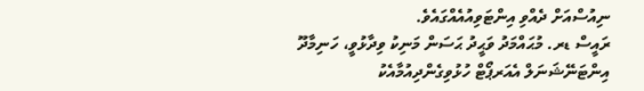ނިއުސްއަށް ދެއްވި އިންޓަވިއުއެއްގައެވެ.
ރައީސް ޑރ. މުޙައްމަދު ވަޙީދު ޙަސަން މަނިކު ވިދާޅުވީ، ހަނިމާދޫ އިންޓަނޭޝަނަލް އެއަރޕޯޓް ހުޅުވިގެންދިއުމާއެކު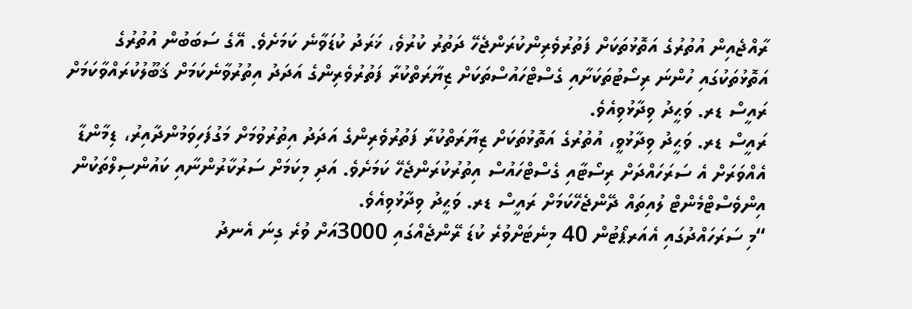ރާއްޖެއިން އުތުރުގެ އަތޮޅުތަކަށް ފަތުރުވެރިންކުރަންޖެހޭ ދަތުރު ކުރުވެ، ޚަރަދު ކުޑަވާނެ ކަމަށެވެ. އޭގެ ސަބަބުން އުތުރުގެ އަތޮޅުތަކުގައި ހުންނަ ރިސޯޓުތަކަށާއި ގެސްޓްހައުސްތަކަށް ޒިޔާރަތްކުރާ ފަތުރުވެރިންގެ އަދަދު އިތުރުވާނެކަމަށް ޤަބޫލުކުރައްވާކަމަށް ރައީސް ޑރ. ވަޙީދު ވިދާޅުވިއެވެ.
ރައީސް ޑރ. ވަޙީދު ވިދާޅުވީ، އުތުރުގެ އަތޮޅުތަކަށް ޒިޔާރަތްކުރާ ފަތުރުވެރިންގެ އަދަދު އިތުރުވުމަށް މަގުފަހިވަމުންދާއިރު، ޑިމާންޑާ އެއްވަރަށް އެ ސަރަހައްދަށް ރިސޯޓާއި ގެސްޓްހައުސް އިތުރުކުރަންޖެހޭ ކަމަށެވެ. އަދި މިކަމަށް ސަރުކާރުންނާއި ކައުންސިލްތަކުން އިންވެސްޓްމެންޓް ލުއިތައް ދޭންޖެހޭކަމަށް ރައީސް ޑރ. ވަޙީދު ވިދާޅުވިއެވެ.
“މި ސަރަހައްދުގައި އެއަރޕޯޓުން 40 މިނެޓަށްވުރެ ކުޑަ ރޭންޖެއްގައި 3000އަށް ވުރެ ގިނަ އެނދު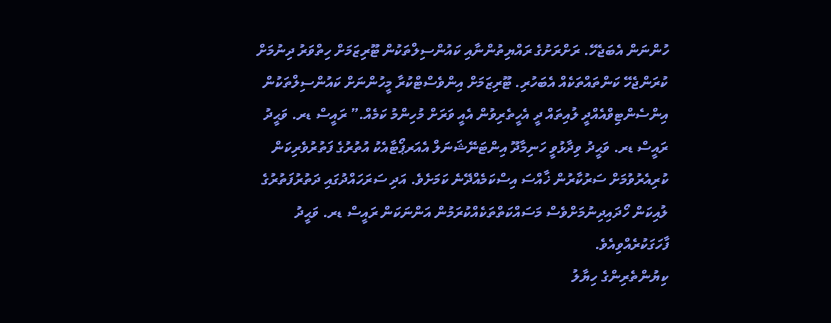ހުންނަން އެބަޖެހޭ. ރަށްރަށުގެ ރައްޔިތުންނާއި ކައުންސިލްތަކުން ޓޫރިޒަމަށް ހިތްވަރު ދިނުމަށް ކުރަންޖެހޭ ކަންތައްތަކެއް އެބަހުރި. ޓޫރިޒަމަށް އިންވެސްޓްކުރާ މީހުންނަށް ކައުންސިލްތަކުން އިންސެންޓިވްއެއްދީ ލުއިތައް ދީ އެހީތެރިވުން އެއީ ވަރަށް މުހިންމު ކަމެއް.” ރައީސް ޑރ. ވަޙީދު
ރައީސް ޑރ. ވަޙީދު ވިދާޅުވީ ހަނިމާދޫ އިންޓަނޭޝަނަލް އެއަރޕޯޓާއެކު އުތުރުގެ ފަތުރުވެރިކަން ކުރިއެރުވުމަށް ސަރުކާރުން ޚާއްސަ އިސްކަމެއްދޭނެ ކަމަށެވެ. އަދި ސަރަހައްދުގައި ދަތުރުފަތުރުގެ ލުއިކަން ހޯދައިދިނުމަށްވެސް މަސައްކަތްތަކެއްކުރަމުން އަންނަކަން ރައީސް ޑރ. ވަޙީދު ފާހަގަކުރެއްވިއެވެ.
ކިޔުންތެރިންގެ ހިޔާލު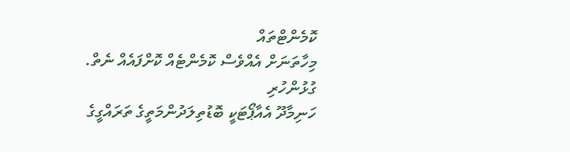ކޮމެންޓްތައް
މިހާތަނަށް އެއްވެސް ކޮމެންޓެއް ކޮށްފައެއް ނެތް.
ގުޅުންހުރި
ހަނިމާދޫ އެއާޕޯޓަކީ ބޮޑުތިލަދުންމަތީގެ ތަރައްގީގެ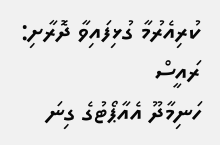ކުރިއެރުމާ ގުޅިފައިވާ ދޮރާށި: ރައީސް
ހަނިމާދޫ އެއާޕޯޓުގެ ގިނަ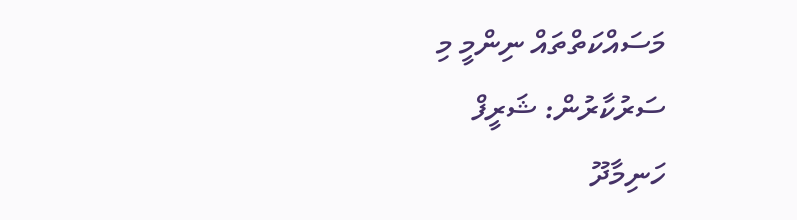މަސައްކަތްތައް ނިންމީ މި ސަރުކާރުން: ޝަރީފް
ހަނިމާދޫ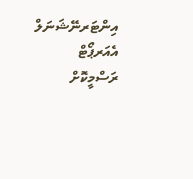އިންޓަރނޭޝަނަލް އެއަރޕޯޓް ރަސްމީކޮށް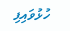ހުޅުވައިފި